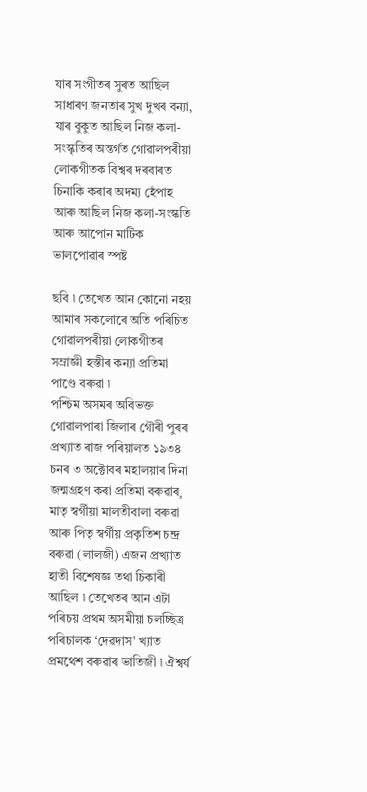যাৰ সংগীতৰ সুৰত আছিল সাধাৰণ জনতাৰ সুখ দুখৰ বন্যা, যাৰ বুকুত আছিল নিজ কলা-সংস্কৃতিৰ অন্তৰ্গত গোৱালপৰীয়া লোকগীতক বিশ্বৰ দৰবাৰত চিনাকি কৰাৰ অদম্য হেঁপাহ আৰু আছিল নিজ কলা-সংস্কতি আৰু আপোন মাটিক ভালপোৱাৰ স্পষ্ট

ছবি ৷ তেখেত আন কোনো নহয় আমাৰ সকলোৰে অতি পৰিচিত গোৱালপৰীয়া লোকগীতৰ সম্ৰাজ্ঞী হস্তীৰ কন্যা প্ৰতিমা পাণ্ডে বৰুৱা ৷
পশ্চিম অসমৰ অবিভক্ত গোৱালপাৰা জিলাৰ গৌৰী পুৰৰ প্ৰখ্যাত ৰাজ পৰিয়ালত ১৯৩৪ চনৰ ৩ অক্টোবৰ মহালয়াৰ দিনা জন্মগ্ৰহণ কৰা প্ৰতিমা বৰুৱাৰ¸ মাতৃ স্বৰ্গীয়া মালতীবালা বৰুৱা আৰু পিতৃ স্বৰ্গীয় প্ৰকৃতিশ চন্দ্ৰ বৰুৱা (লালজী) এজন প্ৰখ্যাত হাতী বিশেষজ্ঞ তথা চিকাৰী আছিল ৷ তেখেতৰ আন এটা পৰিচয় প্ৰথম অসমীয়া চলচ্ছিত্ৰ পৰিচালক ‘দেৱদাস’ খ্যাত প্ৰমথেশ বৰুৱাৰ ভাতিজী ৷ ঐশ্বৰ্য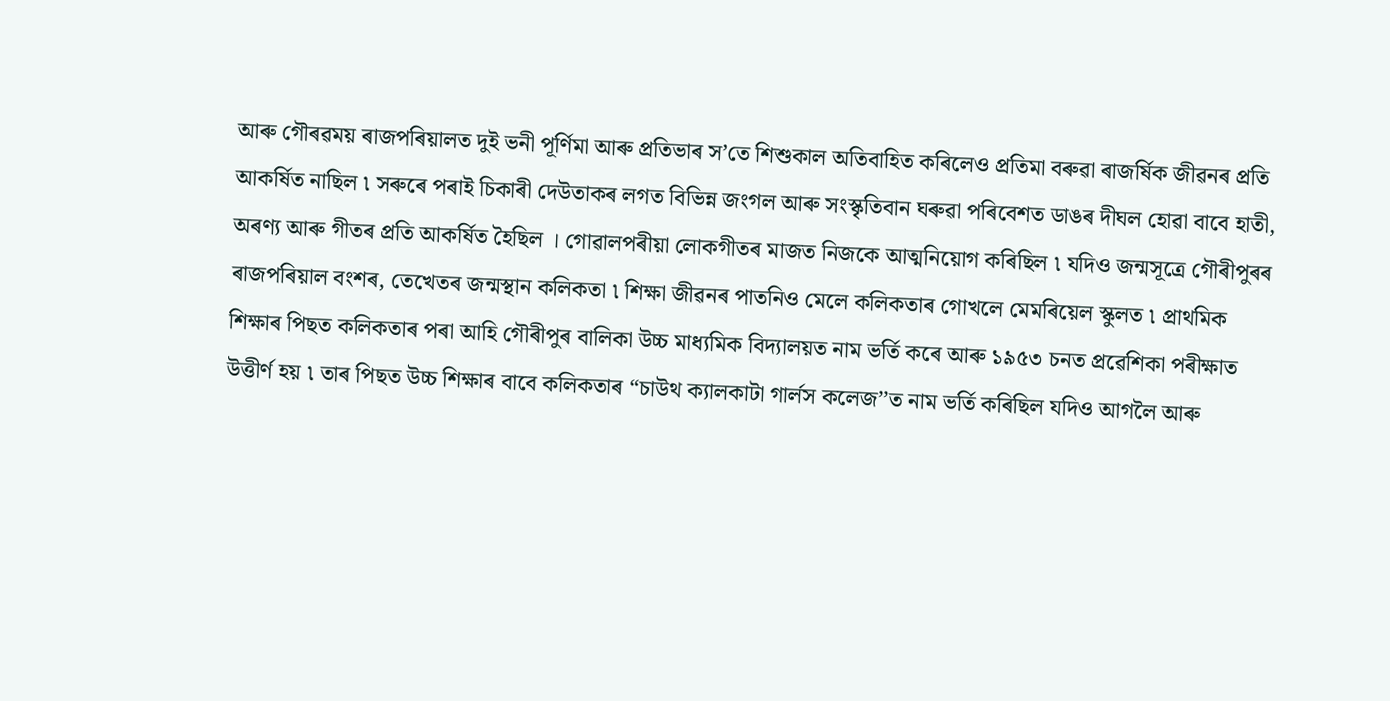আৰু গৌৰৱময় ৰাজপৰিয়ালত দুই ভনী পূৰ্ণিমা আৰু প্ৰতিভাৰ স’তে শিশুকাল অতিবাহিত কৰিলেও প্ৰতিমা বৰুৱা ৰাজৰ্ষিক জীৱনৰ প্ৰতি আকৰ্ষিত নাছিল ৷ সৰুৰে পৰাই চিকাৰী দেউতাকৰ লগত বিভিন্ন জংগল আৰু সংস্কৃতিবান ঘৰুৱা পৰিবেশত ডাঙৰ দীঘল হোৱা বাবে হাতী, অৰণ্য আৰু গীতৰ প্ৰতি আকৰ্ষিত হৈছিল । গোৱালপৰীয়া লোকগীতৰ মাজত নিজকে আত্মনিয়োগ কৰিছিল ৷ যদিও জন্মসূত্ৰে গৌৰীপুৰৰ ৰাজপৰিয়াল বংশৰ, তেখেতৰ জন্মস্থান কলিকতা ৷ শিক্ষা জীৱনৰ পাতনিও মেলে কলিকতাৰ গোখলে মেমৰিয়েল স্কুলত ৷ প্ৰাথমিক শিক্ষাৰ পিছত কলিকতাৰ পৰা আহি গৌৰীপুৰ বালিকা উচ্চ মাধ্যমিক বিদ্যালয়ত নাম ভৰ্তি কৰে আৰু ১৯৫৩ চনত প্ৰৱেশিকা পৰীক্ষাত উত্তীৰ্ণ হয় ৷ তাৰ পিছত উচ্চ শিক্ষাৰ বাবে কলিকতাৰ “চাউথ ক্যালকাটা গাৰ্লস কলেজ’’ত নাম ভৰ্তি কৰিছিল যদিও আগলৈ আৰু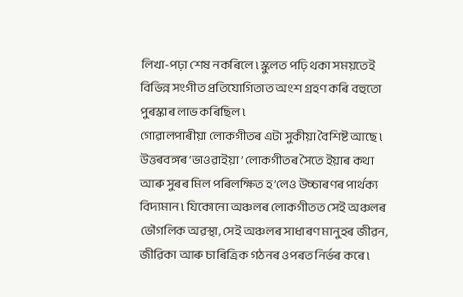লিখা-পঢ়া শেষ নকৰিলে ৷ স্কুলত পঢ়ি থকা সময়তেই বিভিন্ন সংগীত প্ৰতিযোগিতাত অংশ গ্ৰহণ কৰি বহুতো পুৰস্কাৰ লাভ কৰিছিল ৷
গোৱালপাৰীয়া লোকগীতৰ এটা সুকীয়া বৈশিষ্ট আছে ৷ উত্তৰবঙ্গৰ ‘ভাওৱাইয়া’ লোকগীতৰ সৈতে ইয়াৰ কথা আৰু সুৰৰ মিল পৰিলক্ষিত হ’লেও উচ্চাৰণৰ পাৰ্থক্য বিদ্যমান ৷ যিকোনো অঞ্চলৰ লোকগীতত সেই অঞ্চলৰ ভৌগলিক অৱস্থা, সেই অঞ্চলৰ সাধাৰণ মানুহৰ জীৱন, জীৱিকা আৰু চাৰিত্ৰিক গঠনৰ ওপৰত নিৰ্ভৰ কৰে ৷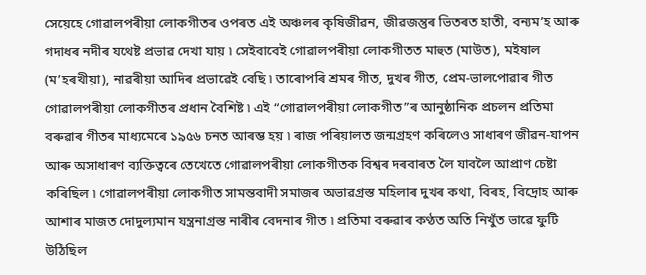সেয়েহে গোৱালপৰীয়া লোকগীতৰ ওপৰত এই অঞ্চলৰ কৃষিজীৱন, জীৱজন্তুৰ ভিতৰত হাতী, বন্যম’হ আৰু গদাধৰ নদীৰ যথেষ্ট প্ৰভাৱ দেখা যায় ৷ সেইবাবেই গোৱালপৰীয়া লোকগীতত মাহুত (মাউত), মইষাল (ম’হৰখীয়া), নাৱৰীয়া আদিৰ প্ৰভাৱেই বেছি ৷ তাৰোপৰি শ্ৰমৰ গীত, দুখৰ গীত, প্ৰেম-ভালপোৱাৰ গীত গোৱালপৰীয়া লোকগীতৰ প্ৰধান বৈশিষ্ট ৷ এই “গোৱালপৰীয়া লোকগীত”ৰ আনুষ্ঠানিক প্ৰচলন প্ৰতিমা বৰুৱাৰ গীতৰ মাধ্যমেৰে ১৯৫৬ চনত আৰম্ভ হয় ৷ ৰাজ পৰিয়ালত জন্মগ্ৰহণ কৰিলেও সাধাৰণ জীৱন-যাপন আৰু অসাধাৰণ ব্যক্তিত্বৰে তেখেতে গোৱালপৰীয়া লোকগীতক বিশ্বৰ দৰবাৰত লৈ যাবলৈ আপ্ৰাণ চেষ্টা কৰিছিল ৷ গোৱালপৰীয়া লোকগীত সামন্তবাদী সমাজৰ অভাৱগ্ৰস্ত মহিলাৰ দুখৰ কথা, বিৰহ, বিদ্ৰোহ আৰু আশাৰ মাজত দোদুল্যমান যন্ত্ৰনাগ্ৰস্ত নাৰীৰ বেদনাৰ গীত ৷ প্ৰতিমা বৰুৱাৰ কণ্ঠত অতি নিখুঁত ভাৱে ফুটি উঠিছিল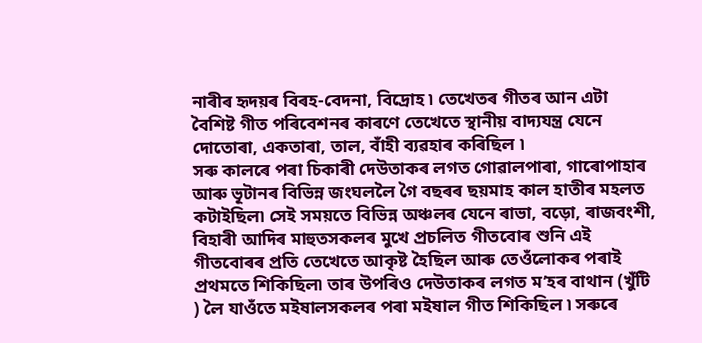নাৰীৰ হৃদয়ৰ বিৰহ-বেদনা, বিদ্ৰোহ ৷ তেখেতৰ গীতৰ আন এটা বৈশিষ্ট গীত পৰিবেশনৰ কাৰণে তেখেতে স্থানীয় বাদ্যযন্ত্ৰ যেনে দোতোৰা, একতাৰা, তাল, বাঁহী ব্যৱহাৰ কৰিছিল ৷
সৰু কালৰে পৰা চিকাৰী দেউতাকৰ লগত গোৱালপাৰা, গাৰোপাহাৰ আৰু ভূটানৰ বিভিন্ন জংঘললৈ গৈ বছৰৰ ছয়মাহ কাল হাতীৰ মহলত কটাইছিল৷ সেই সময়তে বিভিন্ন অঞ্চলৰ যেনে ৰাভা, বড়ো, ৰাজবংশী, বিহাৰী আদিৰ মাহুতসকলৰ মুখে প্ৰচলিত গীতবোৰ শুনি এই গীতবোৰৰ প্ৰতি তেখেতে আকৃষ্ট হৈছিল আৰু তেওঁলোকৰ পৰাই প্ৰথমতে শিকিছিল৷ তাৰ উপৰিও দেউতাকৰ লগত ম’হৰ বাথান (খুঁটি ) লৈ যাওঁতে মইষালসকলৰ পৰা মইষাল গীত শিকিছিল ৷ সৰুৰে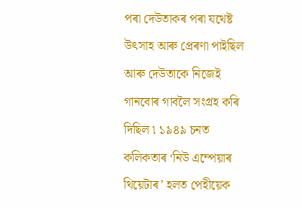পৰা দেউতাকৰ পৰা যথেষ্ট উৎসাহ আৰু প্ৰেৰণা পাইছিল আৰু দেউতাকে নিজেই গানবোৰ গাবলৈ সংগ্ৰহ কৰি দিছিল ৷ ১৯৪৯ চনত কলিকতাৰ ‘নিউ এম্পেয়াৰ থিয়েটাৰ’ হলত পেহীয়েক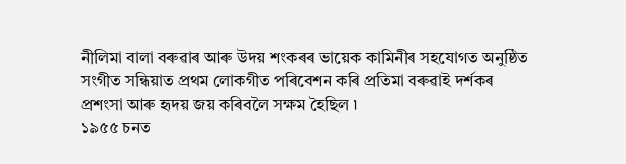নীলিমা বালা বৰুৱাৰ আৰু উদয় শংকৰৰ ভায়েক কামিনীৰ সহযোগত অনুষ্ঠিত সংগীত সন্ধিয়াত প্ৰথম লোকগীত পৰিবেশন কৰি প্ৰতিমা বৰুৱাই দৰ্শকৰ প্ৰশংসা আৰু হৃদয় জয় কৰিবলৈ সক্ষম হৈছিল ৷
১৯৫৫ চনত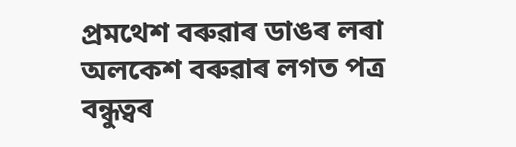প্ৰমথেশ বৰুৱাৰ ডাঙৰ লৰা অলকেশ বৰুৱাৰ লগত পত্ৰ বন্ধুত্বৰ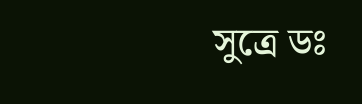সুত্ৰে ডঃ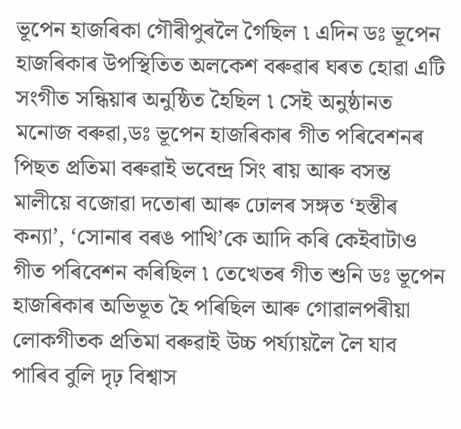ভূপেন হাজৰিকা গৌৰীপুৰলৈ গৈছিল ৷ এদিন ডঃ ভূপেন হাজৰিকাৰ উপস্থিতিত অলকেশ বৰুৱাৰ ঘৰত হোৱা এটি সংগীত সন্ধিয়াৰ অনুষ্ঠিত হৈছিল ৷ সেই অনুষ্ঠানত মনোজ বৰুৱা,ডঃ ভূপেন হাজৰিকাৰ গীত পৰিবেশনৰ পিছত প্ৰতিমা বৰুৱাই ভবেন্দ্ৰ সিং ৰায় আৰু বসন্ত মালীয়ে বজোৱা দতোৰা আৰু ঢোলৰ সঙ্গত ‘হস্তীৰ কন্যা’, ‘সোনাৰ বৰঙ পাখি’কে আদি কৰি কেইবাটাও গীত পৰিবেশন কৰিছিল ৷ তেখেতৰ গীত শুনি ডঃ ভূপেন হাজৰিকাৰ অভিভূত হৈ পৰিছিল আৰু গোৱালপৰীয়া লোকগীতক প্ৰতিমা বৰুৱাই উচ্চ পৰ্য্যায়লৈ লৈ যাব পাৰিব বুলি দৃঢ় বিশ্বাস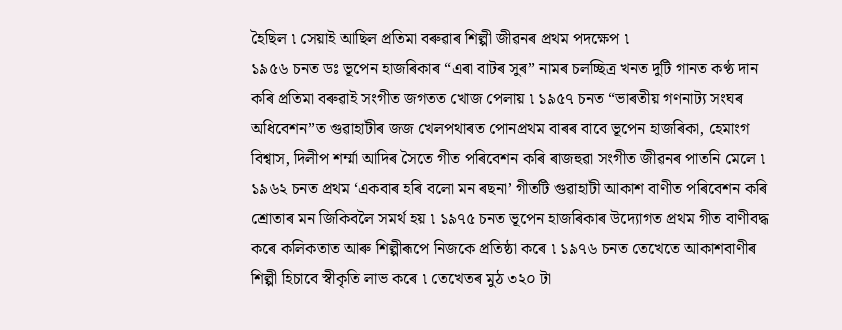হৈছিল ৷ সেয়াই আছিল প্ৰতিমা বৰুৱাৰ শিল্পী জীৱনৰ প্ৰথম পদক্ষেপ ৷
১৯৫৬ চনত ডঃ ভূপেন হাজৰিকাৰ “এৰা বাটৰ সুৰ” নামৰ চলচ্ছিত্ৰ খনত দুটি গানত কণ্ঠ দান কৰি প্ৰতিমা বৰুৱাই সংগীত জগতত খোজ পেলায় ৷ ১৯৫৭ চনত “ভাৰতীয় গণনাট্য সংঘৰ অধিবেশন”ত গুৱাহাটীৰ জজ খেলপথাৰত পোনপ্ৰথম বাৰৰ বাবে ভূপেন হাজৰিকা, হেমাংগ বিশ্বাস, দিলীপ শৰ্ম্মা আদিৰ সৈতে গীত পৰিবেশন কৰি ৰাজহুৱা সংগীত জীৱনৰ পাতনি মেলে ৷ ১৯৬২ চনত প্ৰথম ‘একবাৰ হৰি বলো মন ৰছনা’ গীতটি গুৱাহাটী আকাশ বাণীত পৰিবেশন কৰি শ্ৰোতাৰ মন জিকিবলৈ সমৰ্থ হয় ৷ ১৯৭৫ চনত ভূপেন হাজৰিকাৰ উদ্যোগত প্ৰথম গীত বাণীবদ্ধ কৰে কলিকতাত আৰু শিল্পীৰূপে নিজকে প্ৰতিষ্ঠা কৰে ৷ ১৯৭৬ চনত তেখেতে আকাশবাণীৰ শিল্পী হিচাবে স্বীকৃতি লাভ কৰে ৷ তেখেতৰ মুঠ ৩২০ টা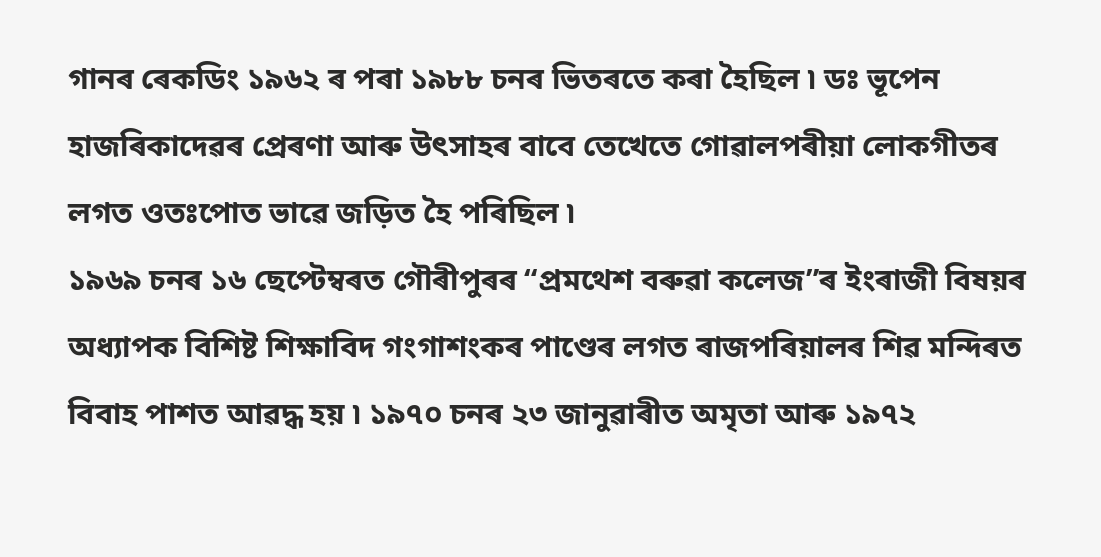গানৰ ৰেকডিং ১৯৬২ ৰ পৰা ১৯৮৮ চনৰ ভিতৰতে কৰা হৈছিল ৷ ডঃ ভূপেন হাজৰিকাদেৱৰ প্ৰেৰণা আৰু উৎসাহৰ বাবে তেখেতে গোৱালপৰীয়া লোকগীতৰ লগত ওতঃপোত ভাৱে জড়িত হৈ পৰিছিল ৷
১৯৬৯ চনৰ ১৬ ছেপ্টেম্বৰত গৌৰীপুৰৰ “প্ৰমথেশ বৰুৱা কলেজ”ৰ ইংৰাজী বিষয়ৰ অধ্যাপক বিশিষ্ট শিক্ষাবিদ গংগাশংকৰ পাণ্ডেৰ লগত ৰাজপৰিয়ালৰ শিৱ মন্দিৰত বিবাহ পাশত আৱদ্ধ হয় ৷ ১৯৭০ চনৰ ২৩ জানুৱাৰীত অমৃতা আৰু ১৯৭২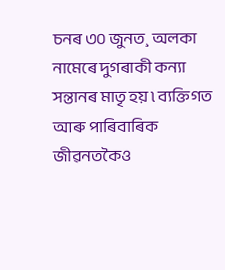চনৰ ৩০ জুনত¸ অলকা নামেৰে দুগৰাকী কন্যা সন্তানৰ মাতৃ হয় ৷ ব্যক্তিগত আৰু পাৰিবাৰিক জীৱনতকৈও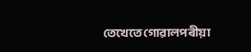তেখেতে গোৱালপৰীয়া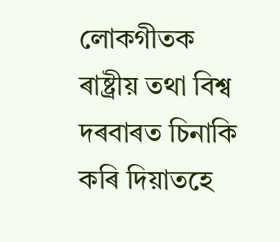লোকগীতক ৰাষ্ট্ৰীয় তথা বিশ্ব দৰবাৰত চিনাকি কৰি দিয়াতহে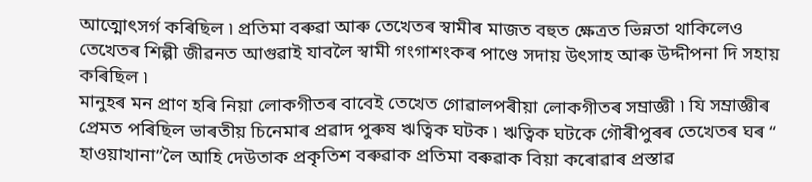আত্মোৎসৰ্গ কৰিছিল ৷ প্ৰতিমা বৰুৱা আৰু তেখেতৰ স্বামীৰ মাজত বহুত ক্ষেত্ৰত ভিন্নতা থাকিলেও তেখেতৰ শিল্পী জীৱনত আগুৱাই যাবলৈ স্বামী গংগাশংকৰ পাণ্ডে সদায় উৎসাহ আৰু উদ্দীপনা দি সহায় কৰিছিল ৷
মানুহৰ মন প্ৰাণ হৰি নিয়া লোকগীতৰ বাবেই তেখেত গোৱালপৰীয়া লোকগীতৰ সম্ৰাজ্ঞী ৷ যি সম্ৰাজ্ঞীৰ প্ৰেমত পৰিছিল ভাৰতীয় চিনেমাৰ প্ৰৱাদ পুৰুষ ঋত্বিক ঘটক ৷ ঋত্বিক ঘটকে গৌৰীপুৰৰ তেখেতৰ ঘৰ “ হাওয়াখানা”লৈ আহি দেউতাক প্ৰকৃতিশ বৰুৱাক প্ৰতিমা বৰুৱাক বিয়া কৰোৱাৰ প্ৰস্তাৱ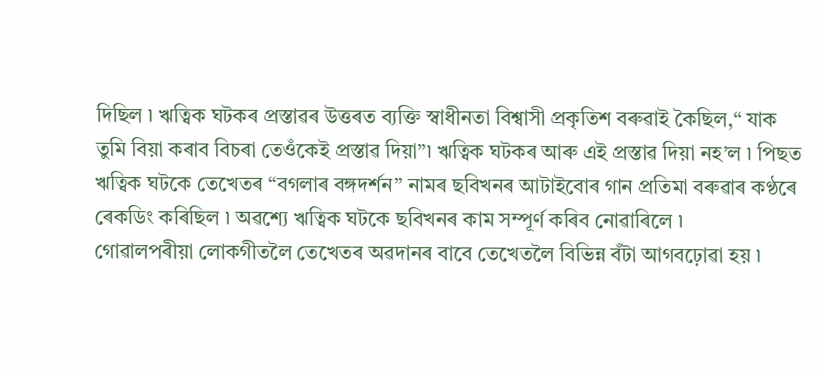দিছিল ৷ ঋত্বিক ঘটকৰ প্ৰস্তাৱৰ উত্তৰত ব্যক্তি স্বাধীনতা বিশ্বাসী প্ৰকৃতিশ বৰুৱাই কৈছিল,“ যাক তুমি বিয়া কৰাব বিচৰা তেওঁকেই প্ৰস্তাৱ দিয়া”৷ ঋত্বিক ঘটকৰ আৰু এই প্ৰস্তাৱ দিয়া নহ’ল ৷ পিছত ঋত্বিক ঘটকে তেখেতৰ “বগলাৰ বঙ্গদৰ্শন” নামৰ ছবিখনৰ আটাইবোৰ গান প্ৰতিমা বৰুৱাৰ কণ্ঠৰে ৰেকডিং কৰিছিল ৷ অৱশ্যে ঋত্বিক ঘটকে ছবিখনৰ কাম সম্পূৰ্ণ কৰিব নোৱাৰিলে ৷
গোৱালপৰীয়া লোকগীতলৈ তেখেতৰ অৱদানৰ বাবে তেখেতলৈ বিভিন্ন বঁটা আগবঢ়োৱা হয় ৷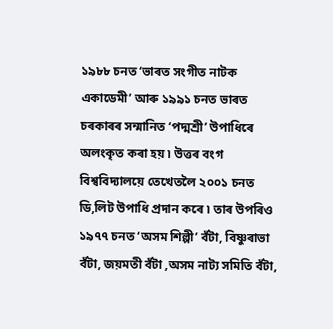১৯৮৮ চনত ‘ভাৰত সংগীত নাটক একাডেমী’ আৰু ১৯৯১ চনত ভাৰত চৰকাৰৰ সন্মানিত ‘পদ্মশ্ৰী’ উপাধিৰে অলংকৃত কৰা হয় ৷ উত্তৰ বংগ বিশ্ববিদ্যালয়ে তেখেতলৈ ২০০১ চনত ডি,লিট উপাধি প্ৰদান কৰে ৷ তাৰ উপৰিও ১৯৭৭ চনত ‘অসম শিল্পী’ বঁটা, বিষ্ণুৰাভা বঁটা, জয়মতী বঁটা ,অসম নাট্য সমিতি বঁটা,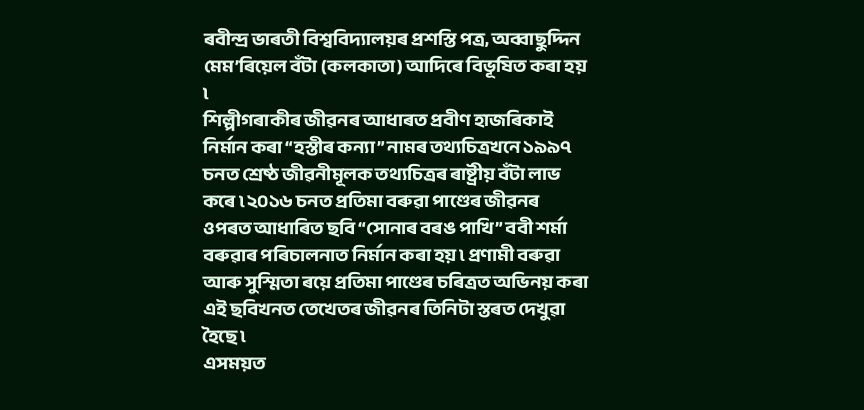ৰবীন্দ্ৰ ভাৰতী বিশ্ববিদ্যালয়ৰ প্ৰশস্তি পত্ৰ, অব্বাছুদ্দিন মেম’ৰিয়েল বঁটা (কলকাতা) আদিৰে বিভূষিত কৰা হয় ৷
শিল্পীগৰাকীৰ জীৱনৰ আধাৰত প্ৰবীণ হাজৰিকাই নিৰ্মান কৰা “হস্তীৰ কন্যা” নামৰ তথ্যচিত্ৰখনে ১৯৯৭ চনত শ্ৰেষ্ঠ জীৱনীমূলক তথ্যচিত্ৰৰ ৰাষ্ট্ৰীয় বঁটা লাভ কৰে ৷ ২০১৬ চনত প্ৰতিমা বৰুৱা পাণ্ডেৰ জীৱনৰ ওপৰত আধাৰিত ছবি “সোনাৰ বৰঙ পাখি” ববী শৰ্মা বৰুৱাৰ পৰিচালনাত নিৰ্মান কৰা হয় ৷ প্ৰণামী বৰুৱা আৰু সুস্মিতা ৰয়ে প্ৰতিমা পাণ্ডেৰ চৰিত্ৰত অভিনয় কৰা এই ছবিখনত তেখেতৰ জীৱনৰ তিনিটা স্তৰত দেখুৱা হৈছে ৷
এসময়ত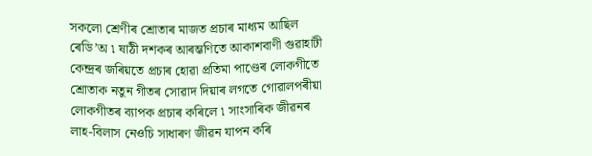সকলো শ্ৰেণীৰ শ্ৰোতাৰ মাজত প্ৰচাৰ মাধ্যম আছিল ৰেডি’অ ৷ ষাঠী দশকৰ আৰম্ভণিতে আকাশবাণী গুৱাহাটী কেন্দ্ৰৰ জৰিয়তে প্ৰচাৰ হোৱা প্ৰতিমা পাণ্ডেৰ লোকগীতে শ্ৰোতাক নতুন গীতৰ সোৱাদ দিয়াৰ লগতে গোৱালপৰীয়া লোকগীতৰ ব্যাপক প্ৰচাৰ কৰিলে ৷ সাংসাৰিক জীৱনৰ লাহ-বিলাস নেওচি সাধাৰণ জীৱন যাপন কৰি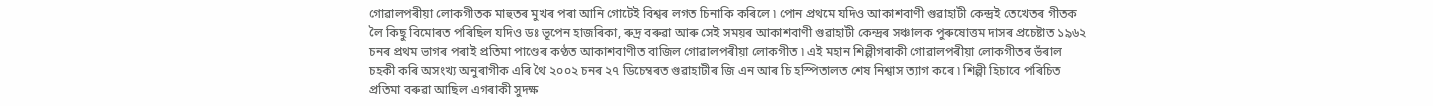গোৱালপৰীয়া লোকগীতক মাহুতৰ মুখৰ পৰা আনি গোটেই বিশ্বৰ লগত চিনাকি কৰিলে ৷ পোন প্ৰথমে যদিও আকাশবাণী গুৱাহাটী কেন্দ্ৰই তেখেতৰ গীতক লৈ কিছু বিমোৰত পৰিছিল যদিও ডঃ ভূপেন হাজৰিকা, ৰুদ্ৰ বৰুৱা আৰু সেই সময়ৰ আকাশবাণী গুৱাহাটী কেন্দ্ৰৰ সঞ্চালক পুৰুষোত্তম দাসৰ প্ৰচেষ্টাত ১৯৬২ চনৰ প্ৰথম ভাগৰ পৰাই প্ৰতিমা পাণ্ডেৰ কণ্ঠত আকাশবাণীত বাজিল গোৱালপৰীয়া লোকগীত ৷ এই মহান শিল্পীগৰাকী গোৱালপৰীয়া লোকগীতৰ ভঁৰাল চহকী কৰি অসংখ্য অনুৰাগীক এৰি থৈ ২০০২ চনৰ ২৭ ডিচেম্বৰত গুৱাহাটীৰ জি এন আৰ চি হস্পিতালত শেষ নিশ্বাস ত্যাগ কৰে ৷ শিল্পী হিচাবে পৰিচিত প্ৰতিমা বৰুৱা আছিল এগৰাকী সুদক্ষ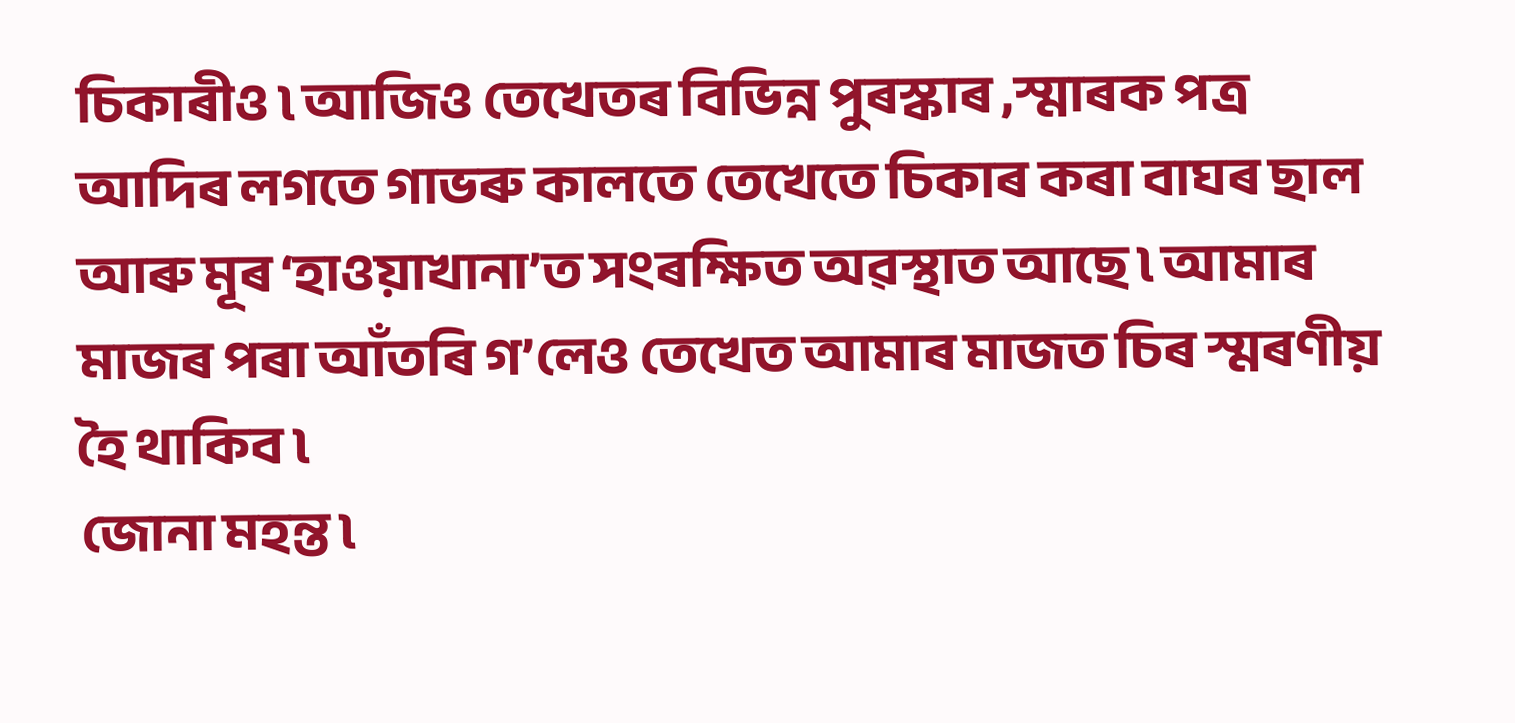চিকাৰীও ৷ আজিও তেখেতৰ বিভিন্ন পুৰস্কাৰ ,স্মাৰক পত্ৰ আদিৰ লগতে গাভৰু কালতে তেখেতে চিকাৰ কৰা বাঘৰ ছাল আৰু মূৰ ‘হাওয়াখানা’ত সংৰক্ষিত অৱস্থাত আছে ৷ আমাৰ মাজৰ পৰা আঁতৰি গ’লেও তেখেত আমাৰ মাজত চিৰ স্মৰণীয় হৈ থাকিব ৷
জোনা মহন্ত ৷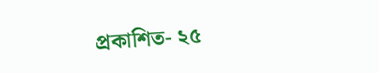প্ৰকাশিত- ২৫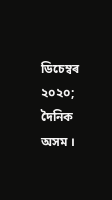ডিচেম্বৰ ২০২০; দৈনিক অসম ।